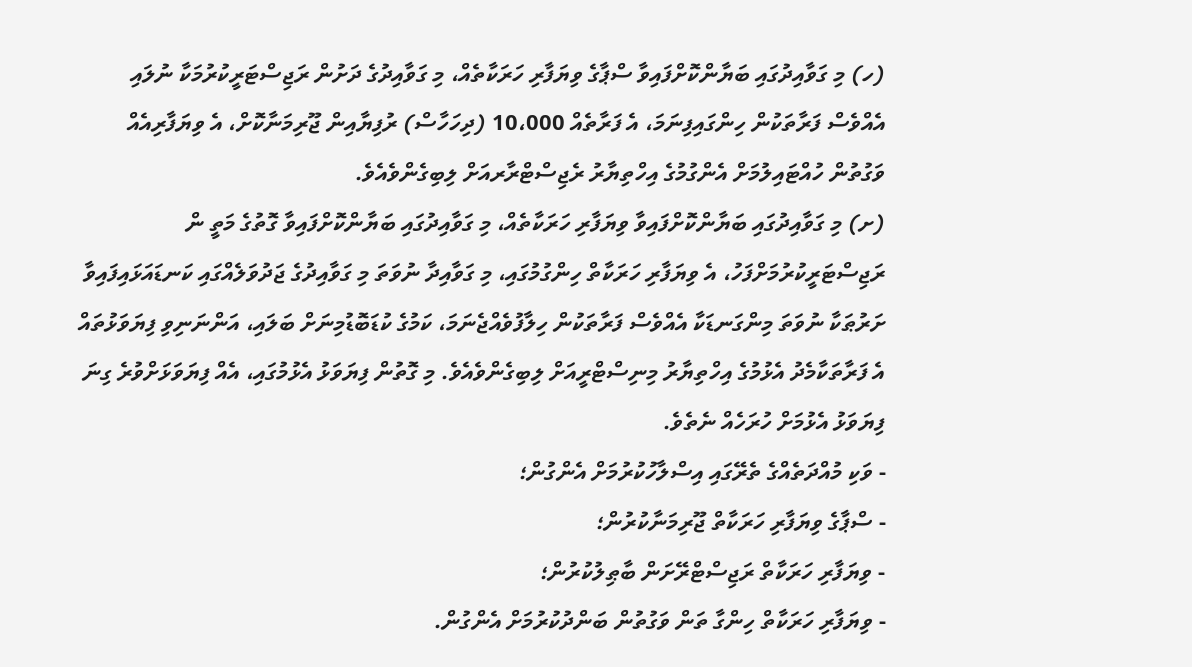(ހ) މި ގަވާއިދުގައި ބަޔާންކޮށްފައިވާ ސްޕާގެ ވިޔަފާރި ހަރަކާތެއް، މި ގަވާއިދުގެ ދަށުން ރަޖިސްޓަރީކުރުމަކާ ނުލައި އެއްވެސް ފަރާތަކުން ހިންގައިފިނަމަ، އެ ފަރާތެއް 10،000 (ދިހަހާސް) ރުފިޔާއިން ޖޫރިމަނާކޮށް، އެ ވިޔަފާރިއެއް ވަގުތުން ހުއްޓައިލުމަށް އެންގުމުގެ އިހްތިޔާރު ރެޖިސްޓްރާރއަށް ލިބިގެންވެއެވެ.
(ށ) މި ގަވާއިދުގައި ބަޔާންކޮށްފައިވާ ވިޔަފާރި ހަރަކާތެއް، މި ގަވާއިދުގައި ބަޔާންކޮށްފައިވާ ގޮތުގެ މަތީ ން ރަޖިސްޓަރީކުރުމަށްފަހު، އެ ވިޔަފާރި ހަރަކާތް ހިންގުމުގައި، މި ގަވާއިދާ ނުވަތަ މި ގަވާއިދުގެ ޖަދުވަލެއްގައި ކަނޑައަޅައިފައިވާ ށަރުޠަކާ ނުވަތަ މިންގަނޑަކާ އެއްވެސް ފަރާތަކުން ހިލާފުވެއްޖެނަމަ، ކަމުގެ ކުޑަބޮޑުމިނަށް ބަލައި، އަންނަނިވި ފިޔަވަޅުތައް އެ ފަރާތަކާމެދު އެޅުމުގެ އިހްތިޔާރު މިނިސްޓްރީއަށް ލިބިގެންވެއެވެ. މި ގޮތުން ފިޔަވަޅު އެޅުމުގައި، އެއް ފިޔަވަޅަށްވުރެ ގިނަ ފިޔަވަޅު އެޅުމަށް ހުރަހެއް ނެތެވެ.
- ވަކި މުއްދަތެއްގެ ތެރޭގައި އިސްލާހުކުރުމަށް އެންގުން؛
- ސްޕާގެ ވިޔަފާރި ހަރަކާތް ޖޫރިމަނާކުރުން؛
- ވިޔަފާރި ހަރަކާތް ރަޖިސްޓްރޭށަން ބާޠިލުކުރުން؛
- ވިޔަފާރި ހަރަކާތް ހިންގާ ތަން ވަގުތުން ބަންދުކުރުމަށް އެންގުން.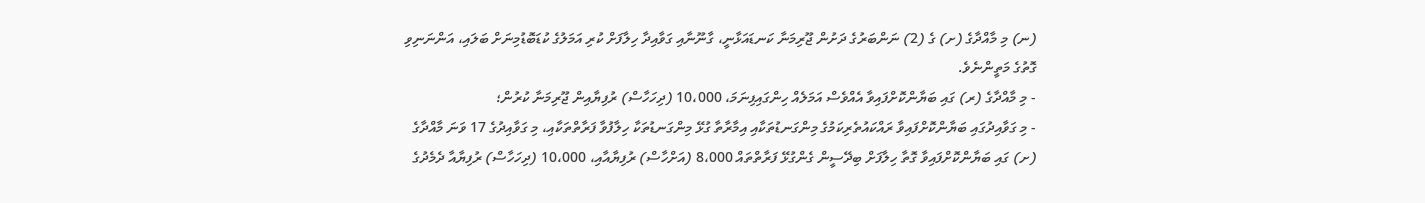(ނ) މި މާއްދާގެ (ށ) ގެ (2) ނަންބަރުގެ ދަށުން ޖޫރިމަނާ ކަނޑައަޅާނީ، ގާނޫނާއި ގަވާއިދާ ހިލާފަށް ކުރި އަމަލުގެ ކުޑަބޮޑުމިނަށް ބަލައި، އަންނަނިވި ގޮތުގެ މަތީންނެވެ.
- މި މާއްދާގެ (ރ) ގައި ބަޔާންކޮށްފައިވާ އެއްވެސް އަމަލެއް ހިންގައިފިނަމަ، 10،000 (ދިހަހާސް) ރުފިޔާއިން ޖޫރިމަނާ ކުރުން؛
- މި ގަވާއިދުގައި ބަޔާންކޮށްފައިވާ ރައްކައުތެރިކަމުގެ މިންގަނޑުތަކާއި އިމާރާތާ ގުޅޭ މިންގަނޑުތަކާ ހިލާފުވާ ފަރާތްތަކާއި، މި ގަވާއިދުގެ 17 ވަނަ މާއްދާގެ (ށ) ގައި ބަޔާންކޮށްފައިވާ ގޮތާ ހިލާފަށް ބިދޭސީން ގެންގުޅޭ ފަރާތްތައް 8،000 (އަށްހާސް) ރުފިޔާއާއި، 10،000 (ދިހަހާސް) ރުފިޔާއާ ދެމެދުގެ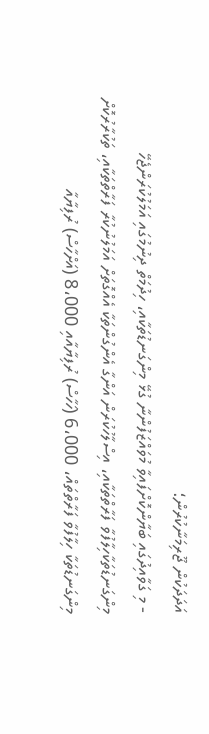އަދަދަކުން ޖޫރިމަނާކުރުން؛
- މި ގަވާއިދުގައި ބަޔާންކޮށްފައިވާ މުވައްޒަފުންނާ ގުޅޭ މިންގަނޑުތަކާއި، ހިދުމަތް ދިނުމުގައި އަމަލުކުރަންޖެހޭ މިންގަނޑުތަކާހިލާފުވާ ފަރާތްތަކާއި، އިސްލާހުކުރަން އަންގާ އެންގުންތަކާ އެއްގޮތަށް އަމަލުނުކުރާ ފަރާތްތަކާއި، ތަކުރާރުކޮށް މިންގަނޑުތަކާ ހިލާފުވާ ފަރާތްތައް، 6،000 (ހަހާސް) ރުފިޔާއާއި 8،000 (އަށްހާސް) ރުފިޔާއާ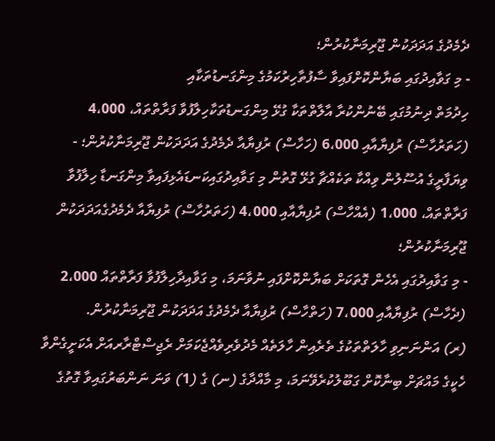ދެމެދުގެ އަދަދަކުން ޖޫރިމަނާކުރުން؛
- މި ގަވާއިދުގައި ބަޔާންކޮށްފައިވާ ސާފުތާހިރުކަމުގެ މިންގަނޑުތަކާއި
ހިދުމަތް ދިނުމުގައި ބޭނުންކުރާ އާލާތްތަކާ ގުޅޭ މިންގަނޑުތަކާހިލާފުވާ ފަރާތްތައް، 4،000 (ހަތަރުހާސް) ރުފިޔާއާއި 6،000 (ހަހާސް) ރުފިޔާއާ ދެމެދުގެ އަދަދަކުން ޖޫރިމަނާކުރުން؛ - ވިޔަފާރީގެ އުސޫލުން ވިއްކާ ތަކެއްޗާ ގުޅޭ ގޮތުން މި ގަވާއިދުގައިކަނޑައެޅިފައިވާ މިންގަނޑާ ހިލާފުވާ ފަރާތްތައް، 1،000 (އެއްހާސް) ރުފިޔާއާއި 4،000 (ހަތަރުހާސް) ރުފިޔާއާ ދެމެދުގެއަދަދަކުން ޖޫރިމަނާކުރުން؛
- މި ގަވާއިދުގައި އެހެން ގޮތަކަށް ބަޔާންކޮށްފައި ނުވާނަމަ، މި ގަވާއިދާހިލާފުވާ ފަރާތްތައް 2،000 (ދެހާސް) ރުފިޔާއާއި 7،000 (ހަތްހާސް) ރުފިޔާއާ ދެމެދުގެ އަދަދަކުން ޖޫރިމަނާކުރުން.
(ރ) އަންނަނިވި ހާލަތްތަކުގެ ތެރެއިން ހާލަތެއް މެދުވެރިވެއްޖެކަމަށް ރެޖިސްޓްރާރއަށް އެކަށީގެންވާ ހެކީގެ މައްޗަށް ބިނާކޮށް ގަބޫލުކުރެވޭނަމަ، މި މާއްދާގެ (ނ) ގެ (1) ވަނަ ނަންބަރުގައިވާ ގޮތުގެ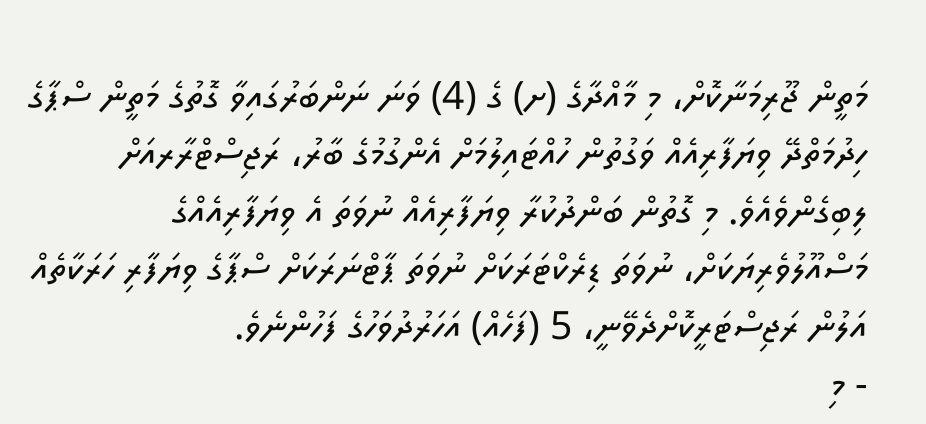މަތީން ޖޫރިމަނާކޮށް، މި މާއްދާގެ (ށ) ގެ (4) ވަނަ ނަންބަރުގައިވާ ގޮތުގެ މަތީން ސްޕާގެ ހިދުމަތްދޭ ވިޔަފާރިއެއް ވަގުތުން ހުއްޓައިލުމަށް އެންގުމުގެ ބާރު، ރަޖިސްޓްރާރއަށް ލިބިގެންވެއެވެ. މި ގޮތުން ބަންދުކުރާ ވިޔަފާރިއެއް ނުވަތަ އެ ވިޔަފާރިއެއްގެ މަސްއޫލުވެރިޔަކަށް، ނުވަތަ ޑިރެކްޓަރަކަށް ނުވަތަ ޕާޓްނަރަކަށް ސްޕާގެ ވިޔަފާރި ހަރަކާތެއް އަލުން ރަޖިސްޓަރީކޮށްދެވޭނީ، 5 (ފަހެއް) އަހަރުދުވަހުގެ ފަހުންނެވެ.
- މި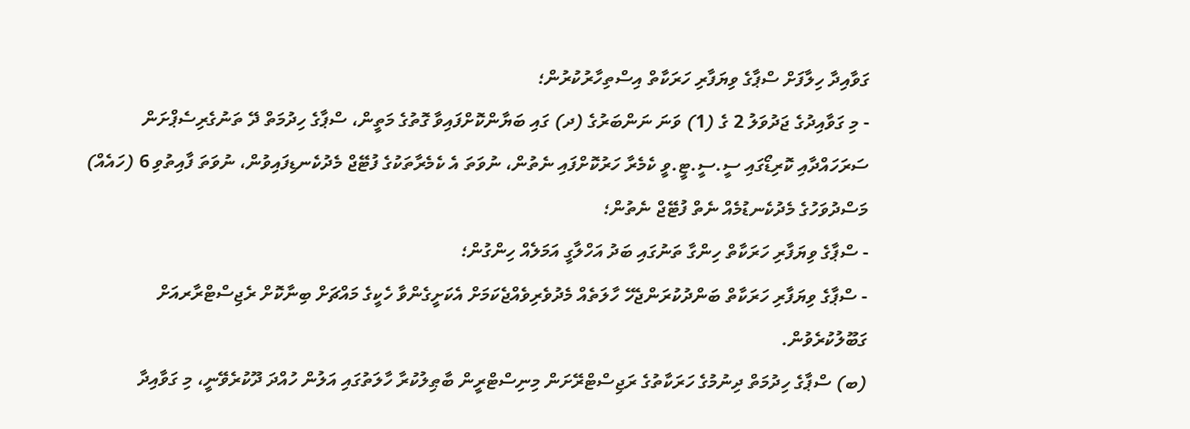ގަވާއިދާ ހިލާފަށް ސްޕާގެ ވިޔަފާރި ހަރަކާތް އިސްތިހާރުކުރުން؛
- މި ގަވާއިދުގެ ޖަދުވަލު 2 ގެ (1) ވަނަ ނަންބަރުގެ (ދ) ގައި ބަޔާންކޮށްފައިވާ ގޮތުގެ މަތީން، ސްޕާގެ ހިދުމަތް ދޭ ތަނުގެރިސެޕްށަން ސަރަހައްދާއި ކޮރިޑޯގައި ސީ.ސީ.ޓީ.ވީ ކެމެރާ ހަރުކޮށްފައި ނެތުން، ނުވަތަ އެ ކެމެރާތަކުގެ ފުޓޭޖް މެދުކެނޑިފައިވުން، ނުވަތަ ފާއިތުވި 6 (ހައެއް) މަސްދުވަހުގެ މެދުކެނޑުމެއް ނެތް ފުޓޭޖް ނެތުން؛
- ސްޕާގެ ވިޔަފާރި ހަރަކާތް ހިންގާ ތަނުގައި ބަދު އަހްލާގީ އަމަލެއް ހިންގުން؛
- ސްޕާގެ ވިޔަފާރި ހަރަކާތް ބަންދުކުރަންޖެހޭ ހާލަތެއް މެދުވެރިވެއްޖެކަމަށް އެކަށީގެންވާ ހެކީގެ މައްޗަށް ބިނާކޮށް ރެޖިސްޓްރާރއަށް ގަބޫލުކުރެވުން.
(ބ) ސްޕާގެ ހިދުމަތް ދިނުމުގެ ހަރަކާތުގެ ރަޖިސްޓްރޭށަން މިނިސްޓްރީން ބާޠިލުކުރާ ހާލަތުގައި އަލުން ހުއްދަ ދޫކުރެވޭނީ، މި ގަވާއިދާ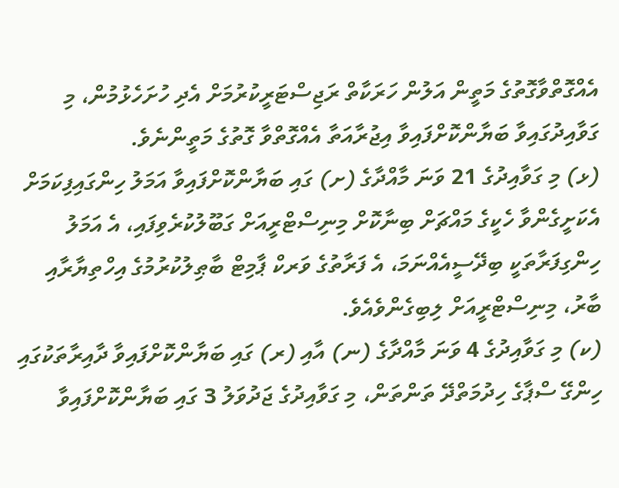އެއްގޮތްވާގޮތުގެ މަތީން އަލުން ހަރަކާތް ރަޖިސްޓަރީކުރުމަށް އެދި ހުށަހެޅުމުން، މި ގަވާއިދުގައިވާ ބަޔާންކޮށްފައިވާ އިޖުރާއަތާ އެއްގޮތްވާ ގޮތުގެ މަތީންނެވެ.
(ޅ) މި ގަވާއިދުގެ 21 ވަނަ މާއްދާގެ (ށ) ގައި ބަޔާންކޮށްފައިވާ އަމަލު ހިންގައިފިކަމަށް އެކަށީގެންވާ ހެކީގެ މައްޗަށް ބިނާކޮށް މިނިސްޓްރީއަށް ގަބޫލުކުރެވިފައި، އެ އަމަލު ހިންގިފަރާތަކީ ބިދޭސީއެއްނަމަ، އެ ފަރާތުގެ ވަރކް ޕާމިޓް ބާޠިލުކުރުމުގެ އިހްތިޔާރާއި ބާރު، މިނިސްޓްރީއަށް ލިބިގެންވެއެވެ.
(ކ) މި ގަވާއިދުގެ 4 ވަނަ މާއްދާގެ (ނ) އާއި (ރ) ގައި ބަޔާންކޮށްފައިވާ ދާއިރާތަކުގައި ހިންގޭ ސްޕާގެ ހިދުމަތްދޭ ތަންތަން، މި ގަވާއިދުގެ ޖަދުވަލު 3 ގައި ބަޔާންކޮށްފައިވާ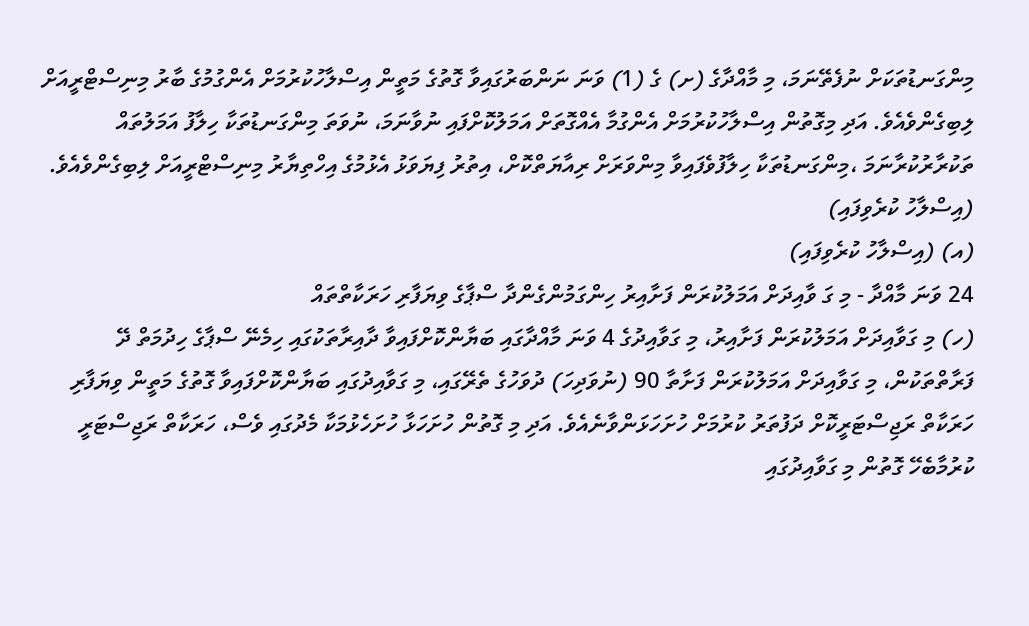މިންގަނޑުތަކަށް ނުފެތޭނަމަ، މި މާއްދާގެ (ށ) ގެ (1) ވަނަ ނަންބަރުގައިވާ ގޮތުގެ މަތީން އިސްލާހުކުރުމަށް އެންގުމުގެ ބާރު މިނިސްޓްރީއަށް ލިބިގެންވެއެވެ. އަދި މިގޮތުން އިސްލާހުކުރުމަށް އެންގުމާ އެއްގޮތަށް އަމަލުކޮށްފައި ނުވާނަމަ، ނުވަތަ މިންގަނޑުތަކާ ހިލާފު އަމަލުތައް ތަކުރާރުކުރާނަމަ ،މިންގަނޑުތަކާ ހިލާފުވެފައިވާ މިންވަރަށް ރިއާޔަތްކޮށް، އިތުރު ފިޔަވަޅު އެޅުމުގެ އިހްތިޔާރު މިނިސްޓްރީއަށް ލިބިގެންވެއެވެ. (އިސްލާހު ކުރެވިފައި)
(އ) (އިސްލާހު ކުރެވިފައި)
24 ވަނަ މާއްދާ - މި ގަ ވާއިދަށް އަމަލުކުރަން ފަށާއިރު ހިންގަމުންގެންދާ ސްޕާގެ ވިޔަފާރި ހަރަކާތްތައް
(ހ) މި ގަވާއިދަށް އަމަލުކުރަން ފަށާއިރު، މި ގަވާއިދުގެ 4 ވަނަ މާއްދާގައި ބަޔާންކޮށްފައިވާ ދާއިރާތަކުގައި ހިމެނޭ ސްޕާގެ ހިދުމަތް ދޭ ފަރާތްތަކުން، މި ގަވާއިދަށް އަމަލުކުރަން ފަށާތާ 90 (ނުވަދިހަ) ދުވަހުގެ ތެރޭގައި، މި ގަވާއިދުގައި ބަޔާންކޮށްފައިވާ ގޮތުގެ މަތީން ވިޔަފާރި ހަރަކާތް ރަޖިސްޓަރީކޮށް ދަފުތަރު ކުރުމަށް ހުށަހަޅަންވާނެއެވެ. އަދި މި ގޮތުން ހުށަހަޅާ ހުށަހެޅުމަކާ މެދުގައި ވެސް، ހަރަކާތް ރަޖިސްޓަރީ ކުރުމާބެހޭ ގޮތުން މި ގަވާއިދުގައި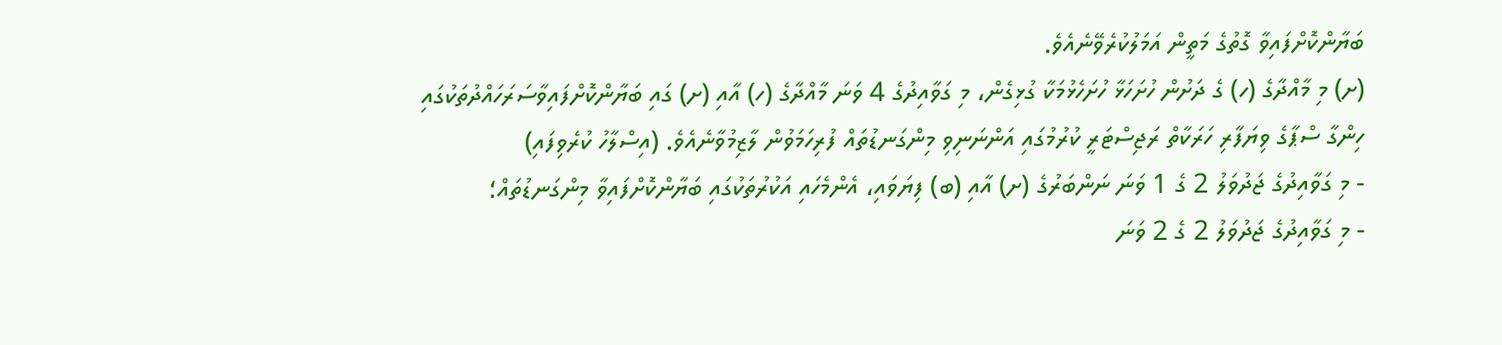ބަޔާންކޮށްފައިވާ ގޮތުގެ މަތީން އަމަލުކުރެވޭނެއެވެ.
(ށ) މި މާއްދާގެ (ހ) ގެ ދަށުން ހުށަހަޅާ ހުށަހެޅުމަކާ ގުޅިގެން، މި ގަވާއިދުގެ 4 ވަނަ މާއްދާގެ (ހ) އާއި (ށ) ގައި ބަޔާންކޮށްފައިވާސަރަހައްދުތަކުގައި ހިންގާ ސްޕާގެ ވިޔަފާރި ހަރަކާތް ރަޖިސްޓަރީ ކުރުމުގައި އަންނަނިވި މިންގަނޑުތައް ފުރިހަމަވުން ލާޒިމުވާނެއެވެ. (އިސްލާހު ކުރެވިފައި)
- މި ގަވާއިދުގެ ޖަދުވަލު 2 ގެ 1 ވަނަ ނަންބަރުގެ (ށ) އާއި (ބ) ފިޔަވައި، އެންމެހައި އަކުރުތަކުގައި ބަޔާންކޮށްފައިވާ މިންގަނޑުތައް؛
- މި ގަވާއިދުގެ ޖަދުވަލު 2 ގެ 2 ވަނަ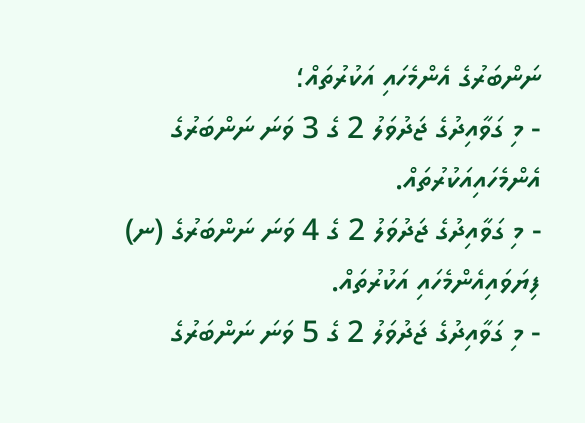ނަންބަރުގެ އެންމެހައި އަކުރުތައް؛
- މި ގަވާއިދުގެ ޖަދުވަލު 2 ގެ 3 ވަނަ ނަންބަރުގެ އެންމެހައިއަކުރުތައް.
- މި ގަވާއިދުގެ ޖަދުވަލު 2 ގެ 4 ވަނަ ނަންބަރުގެ (ނ) ފިޔަވައިއެންމެހައި އަކުރުތައް.
- މި ގަވާއިދުގެ ޖަދުވަލު 2 ގެ 5 ވަނަ ނަންބަރުގެ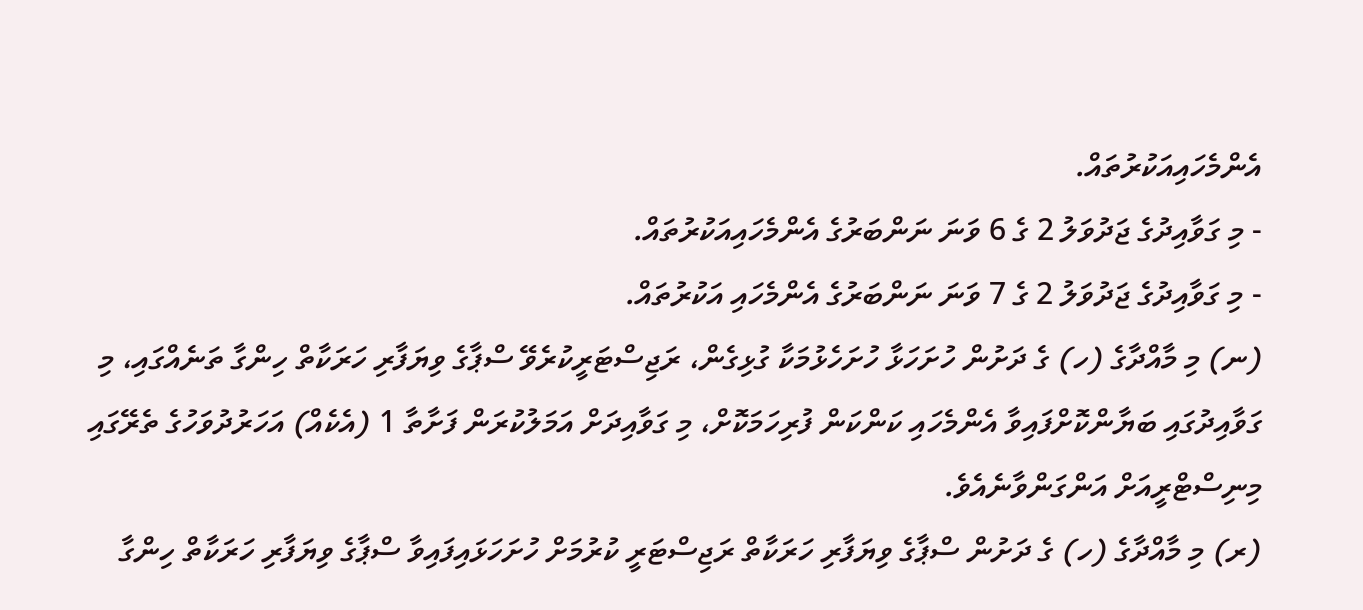އެންމެހައިއަކުރުތައް.
- މި ގަވާއިދުގެ ޖަދުވަލު 2 ގެ 6 ވަނަ ނަންބަރުގެ އެންމެހައިއަކުރުތައް.
- މި ގަވާއިދުގެ ޖަދުވަލު 2 ގެ 7 ވަނަ ނަންބަރުގެ އެންމެހައި އަކުރުތައް.
(ނ) މި މާއްދާގެ (ހ) ގެ ދަށުން ހުށަހަޅާ ހުށަހެޅުމަކާ ގުޅިގެން، ރަޖިސްޓަރީކުރެވޭ ސްޕާގެ ވިޔަފާރި ހަރަކާތް ހިންގާ ތަނެއްގައި، މި ގަވާއިދުގައި ބަޔާންކޮށްފައިވާ އެންމެހައި ކަންކަން ފުރިހަމަކޮށް، މި ގަވާއިދަށް އަމަލުކުރަން ފަށާތާ 1 (އެކެއް) އަހަރުދުވަހުގެ ތެރޭގައި މިނިސްޓްރީއަށް އަންގަންވާނެއެވެ.
(ރ) މި މާއްދާގެ (ހ) ގެ ދަށުން ސްޕާގެ ވިޔަފާރި ހަރަކާތް ރަޖިސްޓަރީ ކުރުމަށް ހުށަހަޅައިފައިވާ ސްޕާގެ ވިޔަފާރި ހަރަކާތް ހިންގާ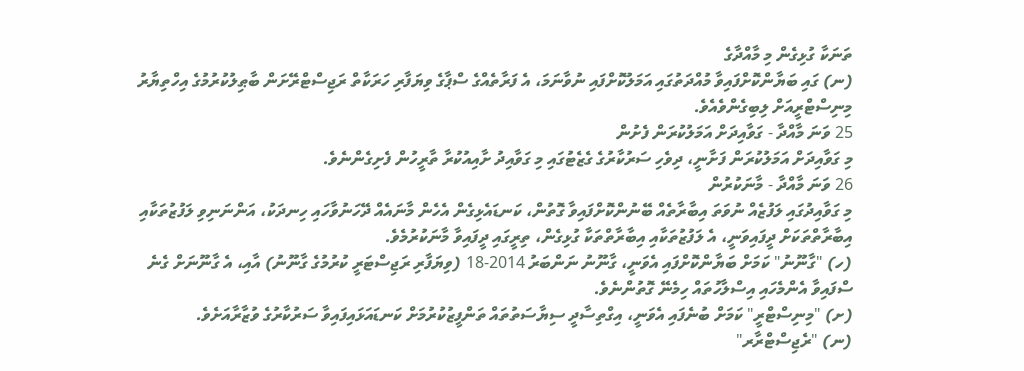ތަނަކާ ގުޅިގެން މި މާއްދާގެ
(ނ) ގައި ބަޔާންކޮށްފައިވާ މުއްދަތުގައި އަމަލުކޮށްފައި ނުވާނަމަ، އެ ފަރާތެއްގެ ސްޕާގެ ވިޔަފާރި ހަރަކާތް ރަޖިސްޓްރޭށަން ބާޠިލުކުރުމުގެ އިހްތިޔާރު މިނިސްޓްރީއަށް ލިބިގެންވެއެވެ.
25 ވަނަ މާއްދާ - ގަވާއިދަށް އަމަލުކުރަން ފެށުން
މި ގަވާއިދަށް އަމަލުކުރަން ފަށާނީ، ދިވެހި ސަރުކާރުގެ ގެޒެޓުގައި މި ގަވާއިދު ށާއިއުކުރާ ތާރީހުން ފެށިގެންނެވެ.
26 ވަނަ މާއްދާ - މާނަކުރުން
މި ގަވާއިދުގައި ލަފުޒެއް ނުވަތަ އިބާރާތެއް ބޭނުންކޮށްފައިވާ ގޮތުން، ކަނޑައެޅިގެން އެހެން މާނައެއް ދޭހަނުވާހައި ހިނދަކު، އަންނަނިވި ލަފުޒުތަކާއި އިބާރާތްތަކަށް ދީފައިވަނީ، އެ ލަފުޒުތަކާއި އިބާރާތްތަކާ ގުޅިގެން، ތިރީގައި ދީފައިވާ މާނަކުރުމެވެ.
(ހ) "ގާނޫނު" ކަމަށް ބަޔާންކޮށްފައި އެވަނީ، ގާނޫނު ނަންބަރު 2014-18 (ވިޔަފާރި ރަޖިސްޓަރީ ކުރުމުގެ ގާނޫނު) އާއި، އެ ގާނޫނަށް ގެނެ ސްފައިވާ އެންމެހައި އިސްލާހުތައް ހިމެނޭ ގޮތުންނެވެ.
(ށ) "މިނިސްޓްރީ" ކަމަށް ބުނެފައި އެވަނީ، އިގްތިސާދީ ސިޔާސަތުތައް ތަންފީޒުކުރުމަށް ކަނޑައަޅައިފައިވާ ސަރުކާރުގެ ވުޒާރާއަށެވެ.
(ނ) "ރެޖިސްޓްރާރ"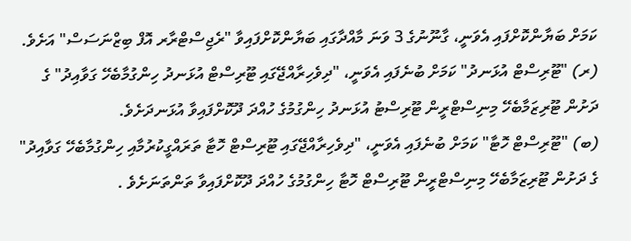ކަމަށް ބަޔާންކޮށްފައި އެވަނީ، ގާނޫނުގެ 3 ވަނަ މާއްދާގައި ބަޔާންކޮށްފައިވާ "ރެޖިސްޓްރާރ އޮފް ބިޒްނަސަސް" އަށެވެ.
(ރ) "ޓޫރިސްޓް އުޅަނދު" ކަމަށް ބުނެފައި އެވަނީ، "ދިވެހިރާއްޖޭގައި ޓޫރިސްޓް އުޅަނދު ހިންގުމާބެހޭ ގަވާއިދު" ގެ ދަށުން ޓޫރިޒަމާބެހޭ މިނިސްޓްރީން ޓޫރިސްޓު އުޅަނދު ހިންގުމުގެ ހުއްދަ ދޫކޮށްފައިވާ އުޅަނދަށެވެ.
(ބ) "ޓޫރިސްޓް ހޮޓާ" ކަމަށް ބުނެފައި އެވަނީ، "ދިވެހިރާއްޖޭގައި ޓޫރިސްޓް ހޮޓާ ތަރައްގީކުރުމާއި ހިންގުމާބެހޭ ގަވާއިދު" ގެ ދަށުން ޓޫރިޒަމާބެހޭ މިނިސްޓްރީން ޓޫރިސްޓް ހޮޓާ ހިންގުމުގެ ހުއްދަ ދޫކޮށްފައިވާ ތަންތަނަށެވެ .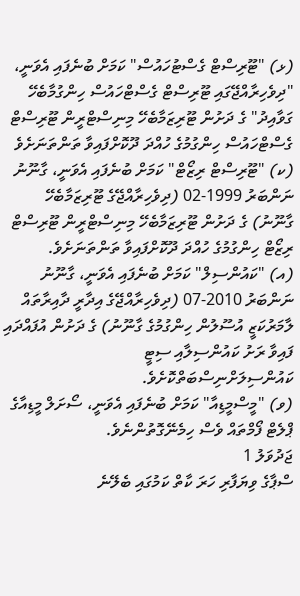(ޅ) "ޓޫރިސްޓް ގެސްޓުހައުސް" ކަމަށް ބުނެފައި އެވަނީ، "ދިވެހިރާއްޖޭގައި ޓޫރިސްޓް ގެސްޓްހައުސް ހިންގުމާބެހޭ ގަވާއިދު" ގެ ދަށުން ޓޫރިޒަމާބެހޭ މިނިސްޓްރީން ޓޫރިސްޓް ގެސްޓްހައުސް ހިންގުމުގެ ހުއްދަ ދޫކޮށްފައިވާ ތަންތަނަށެވެ
(ކ) "ޓޫރިސްޓް ރިޒޯޓް" ކަމަށް ބުނެފައި އެވަނީ، ގާނޫނު ނަންބަރު 1999-02 (ދިވެހިރާއްޖޭގެ ޓޫރިޒަމާބެހޭ ގާނޫނު) ގެ ދަށުން ޓޫރިޒަމާބެހޭ މިނިސްޓްރީން ޓޫރިސްޓް ރިޒޯޓް ހިންގުމުގެ ހުއްދަ ދޫކޮށްފައިވާ ތަންތަނަށެވެ.
(އ) "ކައުންސިލް" ކަމަށް ބުނެފައި އެވަނީ، ގާނޫނު ނަންބަރު 2010-07 (ދިވެހިރާއްޖޭގެ އިދާރީ ދާއިރާތައް ލާމަރުކަޒީ އުސޫލުން ހިންގުމުގެ ގާނޫނު) ގެ ދަށުން އުފައްދައި ފައިވާ ރަށު ކައުންސިލާއި ސިޓީ ކައުންސިލަށްނިސްބަތްކޮށެވެ.
(ވ) "މީސްމީޑިއާ" ކަމަށް ބުނެފައި އެވަނީ، ސޯށަލް މީޑިއާގެ ޕްލެޓް ފޯމްތައް ވެސް ހިމެނޭގޮތުންނެވެ.
ޖަދުވަލު 1
ސްޕާގެ ވިޔަފާރި ހަރަ ކާތް ކަމުގައި ބެލޭނެ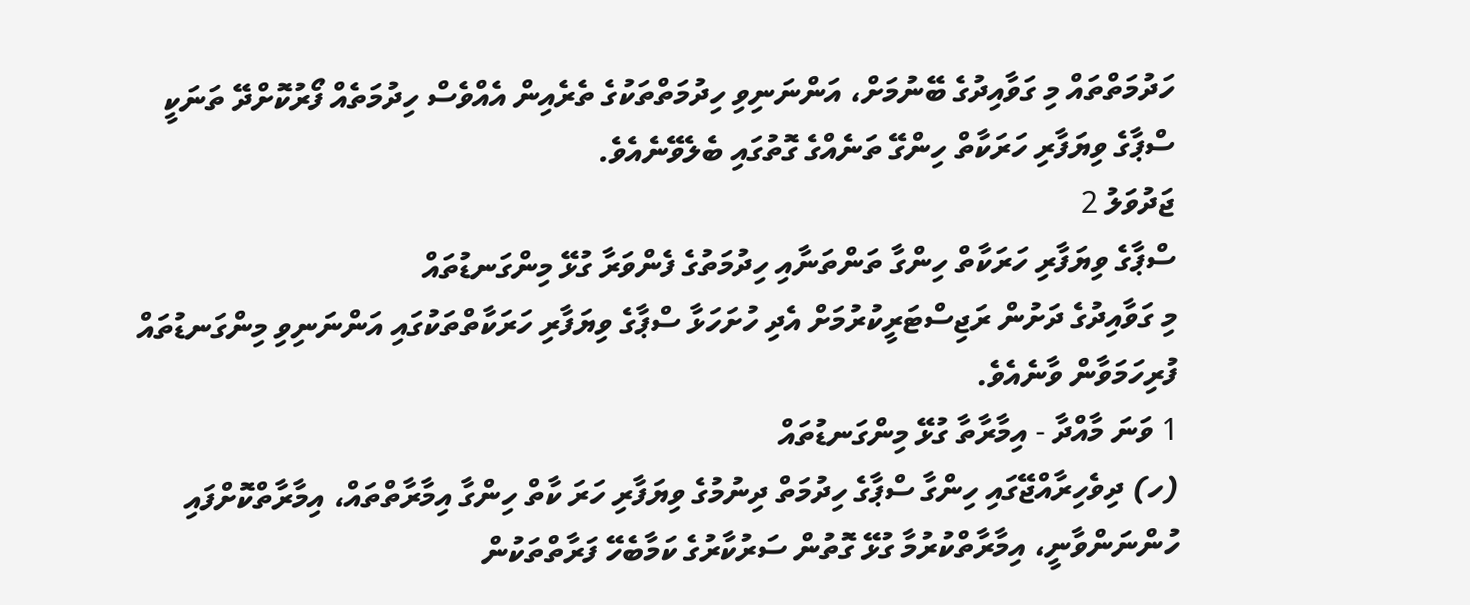ހަދުމަތްތައް މި ގަވާއިދުގެ ބޭނުމަށް، އަންނަނިވި ހިދުމަތްތަކުގެ ތެރެއިން އެއްވެސް ހިދުމަތެއް ފޯރުކޮށްދޭ ތަނަކީ ސްޕާގެ ވިޔަފާރި ހަރަކާތް ހިންގޭ ތަނެއްގެ ގޮތުގައި ބެލެވޭނެއެވެ.
ޖަދުވަލު 2
ސްޕާގެ ވިޔަފާރި ހަރަކާތް ހިންގާ ތަންތަނާއި ހިދުމަތުގެ ފެންވަރާ ގުޅޭ މިންގަނޑުތައް
މި ގަވާއިދުގެ ދަށުން ރަޖިސްޓަރީކުރުމަށް އެދި ހުށަހަޅާ ސްޕާގެ ވިޔަފާރި ހަރަކާތްތަކުގައި އަންނަނިވި މިންގަނޑުތައް
ފުރިހަމަވާން ވާނެއެވެ.
1 ވަނަ މާއްދާ - އިމާރާތާ ގުޅޭ މިންގަނޑުތައް
(ހ) ދިވެހިރާއްޖޭގައި ހިންގާ ސްޕާގެ ހިދުމަތް ދިނުމުގެ ވިޔަފާރި ހަރަ ކާތް ހިންގާ އިމާރާތްތައް، އިމާރާތްކޮށްފައި ހުންނަންވާނީ، އިމާރާތްކުރުމާ ގުޅޭ ގޮތުން ސަރުކާރުގެ ކަމާބެހޭ ފަރާތްތަކުން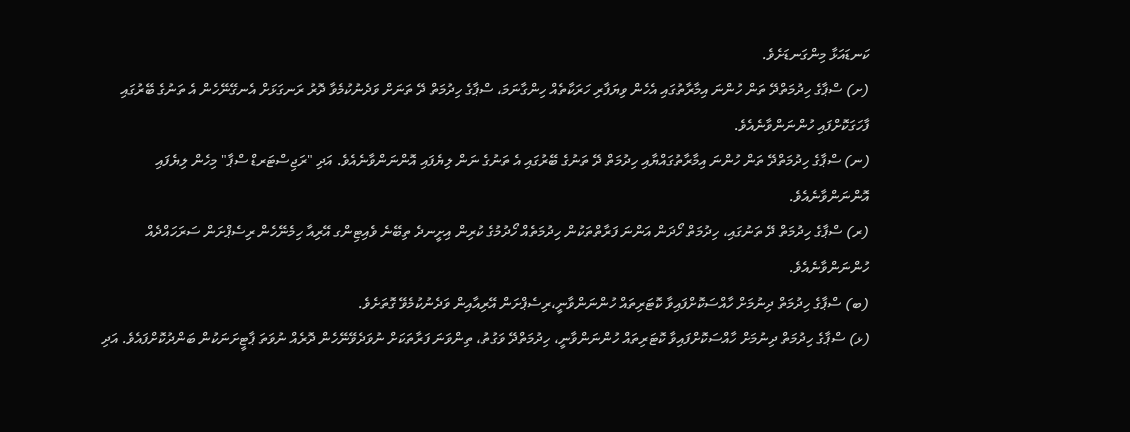ކަނޑައަޅާ މިންގަނޑަށެވެ.
(ށ) ސްޕާގެ ހިދުމަތްދޭ ތަން ހުންނަ އިމާރާތުގައި އެހެން ވިޔަފާރި ހަރަކާތެއް ހިންގާނަމަ، ސްޕާގެ ހިދުމަތް ދޭ ތަނަށް ވަދެނުކުމެވާ ދޮރު ރަނގަޅަށް އެނގޭނޭހެން އެ ތަނުގެ ބޭރުގައި ފާހަގަކޮށްފައި ހުންނަންވާނެއެވެ.
(ނ) ސްޕާގެ ހިދުމަތްދޭ ތަން ހުންނަ އިމާރާތުގައްޔާއި ހިދުމަތް ދޭ ތަނުގެ ބޭރުގައި އެ ތަނުގެ ނަން ލިޔެފައި އޮންނަންވާނެއެވެ. އަދި "ރަޖިސްޓަރޑް ސްޕާ" މިހެން ލިޔެފައި އޮންނަންވާނެއެވެ.
(ރ) ސްޕާގެ ހިދުމަތް ދޭ ތަނުގައި، ހިދުމަތް ހޯދަން އަންނަ ފަރާތްތަކުން ހިދުމަތެއް ހޯދުމުގެ ކުރިން އިށީނދެ ތިބޭނެ ވެއިޓިންގ އޭރިއާ ހިމެނޭހެން ރިސެޕްށަން ސަރަހައްދެއް ހުންނަންވާނެއެވެ.
(ބ) ސްޕާގެ ހިދުމަތް ދިނުމަށް ހާއްސަކޮށްފައިވާ ކޮޓަރިތައް ހުންނަންވާނީ،ރިސެޕްށަން އޭރިއާއިން ވަދެނުކުމެވޭ ގޮތަށެވެ.
(ޅ) ސްޕާގެ ހިދުމަތް ދިނުމަށް ހާއްސަކޮށްފައިވާ ކޮޓަރިތައް ހުންނަންވާނީ، ހިދުމަތްދޭ ވަގުތު، ތިންވަނަ ފަރާތަކަށް ނުވަދެވޭނޭހެން ދޮރެއް ނުވަތަ ޕާޓީށަނަކުން ބަންދުކޮށްފައެވެ. އަދި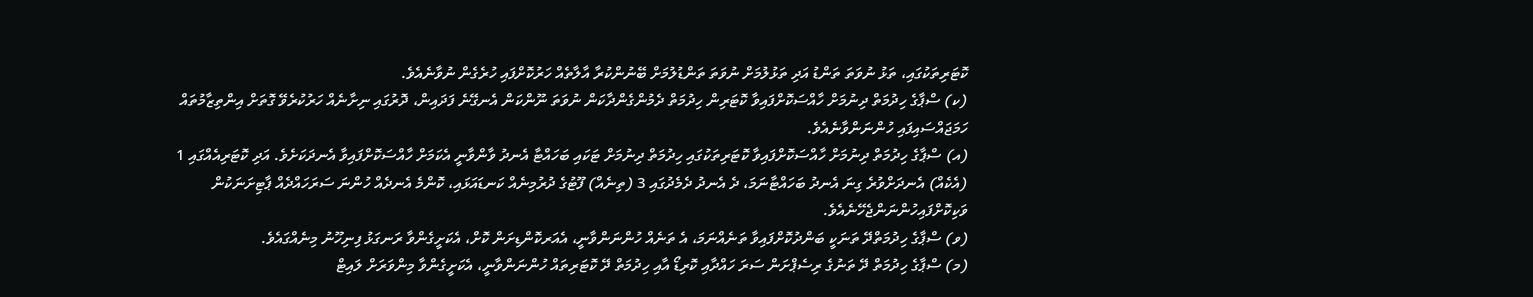ކޮޓަރިތަކުގައި، ތަޅު ނުވަތަ ތަންޑު އަދި ތަޅުލުމަށް ނުވަތަ ތަންޑުލުމަށް ބޭނުންކުރާ އާލާތެއް ހަރުކޮށްފައި ހުރެގެން ނުވާނެއެވެ.
(ކ) ސްޕާގެ ހިދުމަތް ދިނުމަށް ހާއްސަކޮށްފައިވާ ކޮޓަރިން ހިދުމަތް ދެމުންގެންދާކަން ނުވަތަ ނޫންކަން އެނގޭނެ ފަދައިން، ދޮރުގައި ނިށާނެއް ހަރުކުރެވޭ ގޮތަށް އިންތިޒާމުތައް ހަމަޖައްސައިފައި ހުންނަންވާނެއެވެ.
(އ) ސްޕާގެ ހިދުމަތް ދިނުމަށް ހާއްސަކޮށްފައިވާ ކޮޓަރިތަކުގައި ހިދުމަތް ދިނުމަށް ޓަކައި ބަހައްޓާ އެނދު ވާންވާނީ އެކަމަށް ހާއްސަކޮށްފައިވާ އެނދަކަށެވެ. އަދި ކޮޓަރިއެއްގައި 1 (އެކެއް) އެނދަށްވުރެ ގިނަ އެނދު ބަހައްޓާނަމަ، ދެ އެނދު ދެމެދުގައި 3 (ތިނެއް) ފޫޓުގެ ދުރުމިނެއް ކަނޑައަޅައި، ކޮންމެ އެނދެއް ހުންނަ ސަރަހައްދެއް ޕާޓިށަނަކުން ވަކިކޮށްފައިހުންނަންޖެހޭނެއެވެ.
(ވ) ސްޕާގެ ހިދުމަތްދޭ ތަނަކީ ބަންދުކޮށްފައިވާ ތަނެއްނަމަ، އެ ތަނެއް ހުންނަންވާނީ، އެއަރކޮންޑިށަން ކޮށް، އެކަށީގެންވާ ރަނގަޅު ފިނިހޫނު މިނެއްގައެވެ.
(މ) ސްޕާގެ ހިދުމަތް ދޭ ތަނުގެ ރިސެޕްށަން ސަރަ ހައްދާއި ކޮރިޑޯ އާއި ހިދުމަތް ދޭ ކޮޓަރިތައް ހުންނަންވާނީ، އެކަށީގެންވާ މިންވަރަށް ލައިޓް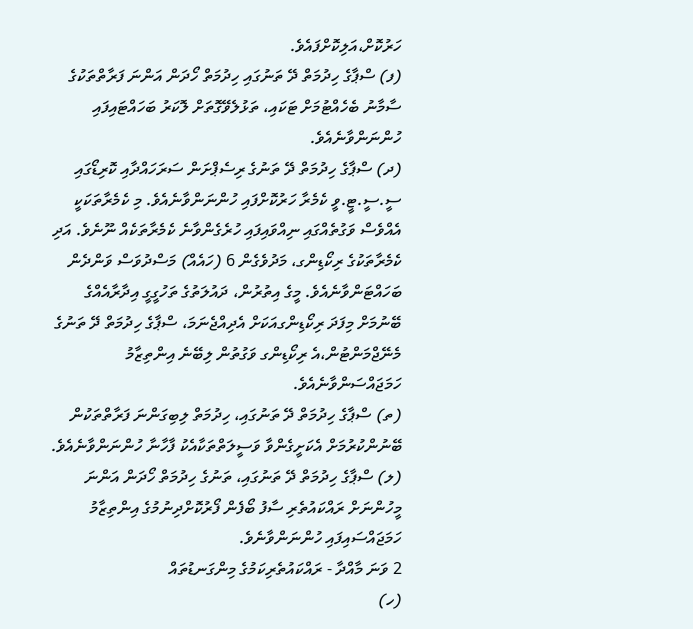ހަރުކޮށް،އަލިކޮށްފައެވެ.
(ފ) ސްޕާގެ ހިދުމަތް ދޭ ތަނުގައި ހިދުމަތް ހޯދަން އަންނަ ފަރާތްތަކުގެ ސާމާނު ބެހެއްޓުމަށް ޓަކައި، ތަޅުލެވޭގޮތަށް ލޮކަރު ބަހައްޓައިފައި ހުންނަންވާނެއެވެ.
(ދ) ސްޕާގެ ހިދުމަތް ދޭ ތަނުގެ ރިސެޕްށަން ސަރަހައްދާއި ކޮރިޑޯގައި ސީ.ސީ.ޓީ.ވީ ކެމެރާ ހަރުކޮށްފައި ހުންނަންވާނެއެވެ. މި ކެމެރާތަކަކީ އެއްވެސް ވަގުތެއްގައި ނިއްވައިފައި ހުރެގެންވާނެ ކެމެރާތަކެއް ނޫނެވެ. އަދި ކެމެރާތަކުގެ ރިކޯޑިންގ، މަދުވެގެން 6 (ހައެއް) މަސްދުވަސް ވަންދެން ބަހައްޓަންވާނެއެވެ. މީގެ އިތުރުން، ދައުލަތުގެ ތަހުގީގީ އިދާރާއެއްގެ ބޭނުމަށް މިފަދަ ރިކޯޑިންގއަކަށް އެދިއްޖެނަމަ، ސްޕާގެ ހިދުމަތް ދޭ ތަނުގެ މެނޭޖްމަންޓުން،އެ ރިކޯޑިންގ ވަގުތުން ލިބޭނެ އިންތިޒާމު ހަމަޖައްސަންވާނެއެވެ.
(ތ) ސްޕާގެ ހިދުމަތް ދޭ ތަނުގައި، ހިދުމަތް ލިބިގަންނަ ފަރާތްތަކުން ބޭނުންކުރުމަށް އެކަށީގެންވާ ވަސީލަތްތަކާއެކު ފާހާނާ ހުންނަންވާނެއެވެ.
(ލ) ސްޕާގެ ހިދުމަތް ދޭ ތަނުގައި، ތަނުގެ ހިދުމަތް ހޯދަން އަންނަ މީހުންނަށް ރައްކައުތެރި ސާފު ބޯފެން ފޯރުކޮށްދިނުމުގެ އިންތިޒާމު ހަމަޖައްސައިފައި ހުންނަންވާނެވެ.
2 ވަނަ މާއްދާ - ރައްކައުތެރިކަމުގެ މިންގަނޑުތައް
(ހ)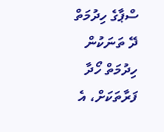ސްޕާގެ ހިދުމަތް ދޭ ތަނަކުން ހިދުމަތް ހޯދާ ފަރާތަކަށް، އެ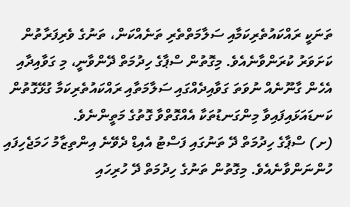ތަނަކީ ރައްކައުތެރިކަމާއި ސަލާމަތްތެރި ތަނެއްކަން، ތަނުގެ ވެރިފަރާތުން ކަށަވަރު ކުރަންވާނެއެވެ. މިގޮތުން ސްޕާގެ ހިދުމަތް ދޭންވާނީ، މި ގަވާއިދާއި އެހެން ގާނޫނެއް ނުވަތަ ގަވާއިދެއްގައި ސަލާމަތާއި ރައްކައުތެރިކަމާ ގުޅޭގޮތުން ކަނޑައަޅައިފައިވާ މިންގަނޑުތަކާ އެއްގޮތްވާ ގޮތުގެ މަތީންނެވެ.
(ށ) ސްޕާގެ ހިދުމަތް ދޭ ތަނުގައި ފަސްޓު އެއިޑް ދެވޭނެ އިންތިޒާމު ހަމަޖެހިފައި ހުންނަންވާނެއެވެ. މިގޮތުން ތަނުގެ ހިދުމަތް ދޭ ހުރިހައި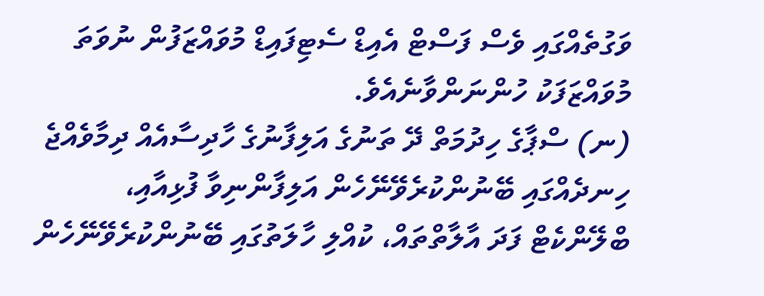ވަގުތެއްގައި ވެސް ފަސްޓް އެއިޑް ސެޓިފައިޑް މުވައްޒަފުން ނުވަތަ މުވައްޒަފަކު ހުންނަންވާނެއެވެ.
(ނ) ސްޕާގެ ހިދުމަތް ދޭ ތަނުގެ އަލިފާނުގެ ހާދިސާއެއް ދިމާވެއްޖެ ހިނދެއްގައި ބޭނުންކުރެވޭނޭހެން އަލިފާންނިވާ ފުޅިއާއި، ބްލޭންކެޓް ފަދަ އާލާތްތައް، ކުއްލި ހާލަތުގައި ބޭނުންކުރެވޭނޭހެން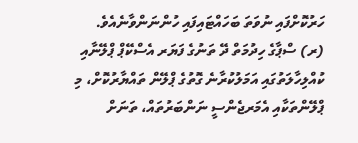ހަރުކޮށްފައި ނުވަތަ ބަހައްޓައިފައި ހުންނަންވާނެއެވެ.
(ރ) ސްޕާގެ ހިދުމަތް ދޭ ތަނުގެ ފަޔަރ އެސްކޭޕް ޕްލޭނާއި ކުއްލިހާލަތުގައި އަމަލުކުރާނެ ގޮތުގެ ޕްލޭން ތައްޔާރުކޮށް، މި ޕްލޭންތަކާއި އެމަރޖެންސީ ނަންބަރުތައް، ތަނަށް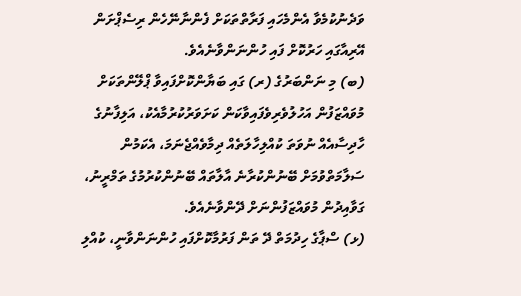ވަދެނުކުމެވާ އެންމެހައި ފަރާތްތަކަށް ފެންނާނޭހެން ރިސެޕްށަން އޭރިއާގައި ހަރުކޮށް ފައި ހުންނަންވާނެއެވެ.
(ބ) މި ނަންބަރުގެ (ރ) ގައި ބަޔާންކޮށްފައިވާ ޕްލޭންތަކަށް މުވައްޒަފުން އަހުލުވެރިވެފައިވާކަން ކަށަވަރުކުރުމާއެކު، އަލިފާނުގެ ހާދިސާއެއް ނުވަތަ ކުއްލިހާލަތެއް ދިމާވެއްޖެނަމަ، އެކަމުން ސަލާމަތްވުމަށް ބޭނުންކުރާނެ އާލާތައް ބޭނުންކުރުމުގެ ތަމްރީނު، ގަވާއިދުން މުވައްޒަފުންނަށް ދޭންވާނެއެވެ.
(ޅ) ސްޕާގެ ހިދުމަތް ދޭ ތަން ފަރުމާކޮށްފައި ހުންނަންވާނީ، ކުއްލި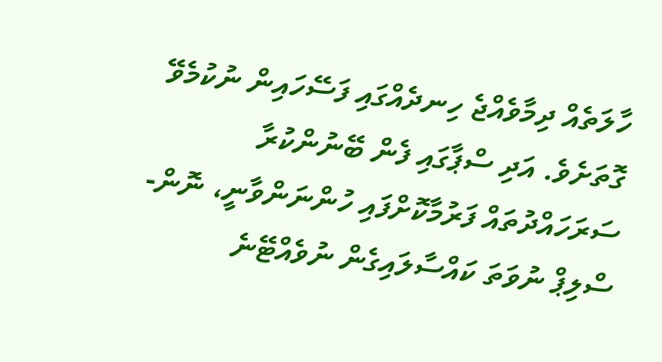ހާލަތެއް ދިމާވެއްޖެ ހިނދެއްގައި ފަސޭހައިން ނުކުމެވޭ ގޮތަށެވެ. އަދި ސްޕާގައި ފެން ބޭނުންކުރާ ސަރަހައްދުތައް ފަރުމާކޮށްފައި ހުންނަންވާނީ، ނޮން-ސްލިޕް ނުވަތަ ކައްސާލައިގެން ނުވެއްޓޭނެ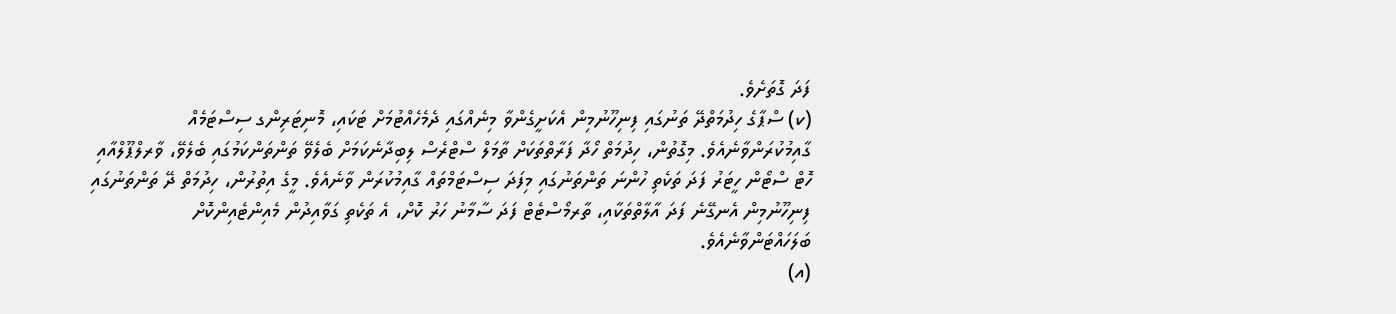ފަދަ ގޮތަށެވެ.
(ކ) ސްޕާގެ ހިދުމަތްދޭ ތަނުގައި ފިނިހޫނުމިން އެކަށީގެންވާ މިނެއްގައި ދެމެހެއްޓުމަށް ޓަކައި، މޮނިޓަރިންގ ސިސްޓަމެއް ގާއިމުކުރަންވާނެއެވެ. މިގޮތުން، ހިދުމަތް ހޯދާ ފަރާތްތަކަށް ތާމަލް ސްޓްރެސް ލިބިދާނެކަމަށް ބެލެވޭ ތަންތަންކަމުގައި ބެލެވޭ، ވާރލްޕޫލްއާއި ހޮޓް ސްޓޯން ހީޓަރު ފަދަ ތަކެތި ހުންނަ ތަންތަނުގައި މިފަދަ ސިސްޓަމްތައް ގާއިމުކުރަން ވާނެއެވެ. މީގެ އިތުރުން، ހިދުމަތް ދޭ ތަންތަނުގައި ފިނިހޫނުމިން އެނގޭނެ ފަދަ އާލާތްތަކާއި، ތާރމޯސްޓެޓް ފަދަ ސާމާނު ހަރު ކޮށް، އެ ތަކެތި ގަވާއިދުން މެއިންޓެއިންކޮށް ބަލަހައްޓަންވާނެއެވެ.
(އ)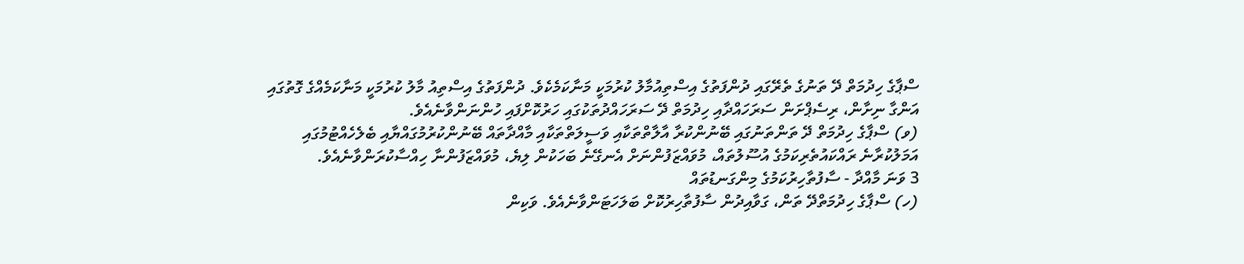ސްޕާގެ ހިދުމަތް ދޭ ތަނުގެ ތެރޭގައި ދުންފަތުގެ އިސްތިއުމާލު ކުރުމަކީ މަނާކަމެކެވެ. ދުންފަތުގެ އިސްތިއު މާލު ކުރުމަކީ މަނާކަމެއްގެ ގޮތުގައި އަންގާ ނިށާން، ރިސެޕްށަން ސަރަހައްދާއި ހިދުމަތް ދޭ ސަރަހައްދުތަކުގައި ހަރުކޮށްފައި ހުންނަންވާނެއެވެ.
(ވ) ސްޕާގެ ހިދުމަތް ދޭ ތަންތަނުގައި ބޭނުންކުރާ އާލާތްތަކާއި ވަސީލަތްތަކާއި މާއްދާތައް ބޭނުންކުރުމުގައްޔާއި ބެލެހެއްޓުމުގައި އަމަލުކުރާނެ ރައްކައުތެރިކަމުގެ އުސޫލުތައް، މުވައްޒަފުންނަށް އެނގޭނެ ބަހަކުން ލިޔެ، މުވައްޒަފުންނާ ހިއްސާކުރަންވާނެއެވެ.
3 ވަނަ މާއްދާ - ސާފުތާހިރުކަމުގެ މިންގަނޑުތައް
(ހ) ސްޕާގެ ހިދުމަތްދޭ ތަން، ގަވާއިދުން ސާފުތާހިރުކޮށް ބަލަހަޓަންވާނެއެވެ. ވަކިން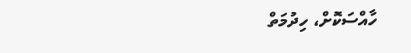ހާއްސަކޮށް، ހިދުމަތް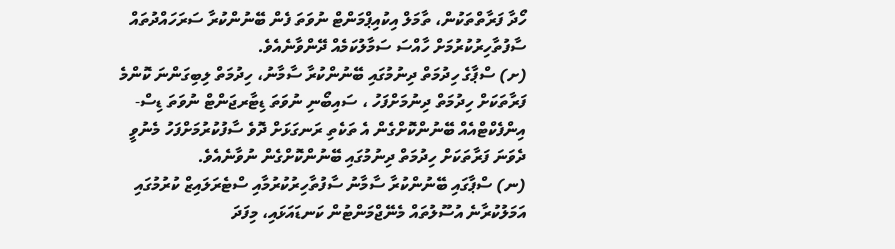ހޯދާ ފަރާތްތަކުން، ތާމަލް އިކުއިޕްމަންޓް ނުވަތަ ފެން ބޭނުންކުރާ ސަރަހައްދުތައް ސާފުތާހިރުކުރުމަށް ހާއްސަ ސަމާލުކަމެއް ދޭންވާނެއެވެ.
(ށ) ސްޕާގެ ހިދުމަތް ދިނުމުގައި ބޭނުންކުރާ ސާމާނު، ހިދުމަތް ލިބިގަންނަ ކޮންމެ ފަރާތަކަށް ހިދުމަތް ދިނުމަށްފަހު ، ސައިބޯނި ނުވަތަ ޑިޓާރޖަންޓް ނުވަތަ ޑިސް-އިންފެކްޓްއެއް ބޭނުންކޮށްގެން އެ ތަކެތި ރަނގަޅަށް ދޮވެ ސާފުކުރުމަށްފަހު މެނުވީ ދެވަނަ ފަރާތަކަށް ހިދުމަތް ދިނުމުގައި ބޭނުންކޮށްގެން ނުވާނެއެވެ.
(ނ) ސްޕާގައި ބޭނުންކުރާ ސާމާނު ސާފުތާހިރުކުރުމާއި ސްޓެރަލައިޒް ކުރުމުގައި އަމަލުކުރާނެ އުސޫލުތައް މެނޭޖްމަންޓުން ކަނޑައަޅައި، މިފަދަ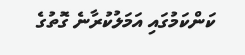ކަންކަމުގައި އަމަލުކުރާނެ ގޮތުގެ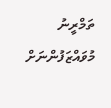ތަމްރީނު މުވައްޒަފުންނަށް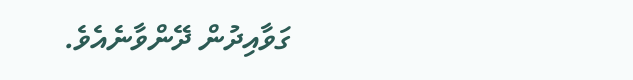ގަވާއިދުން ދޭންވާނެއެވެ.